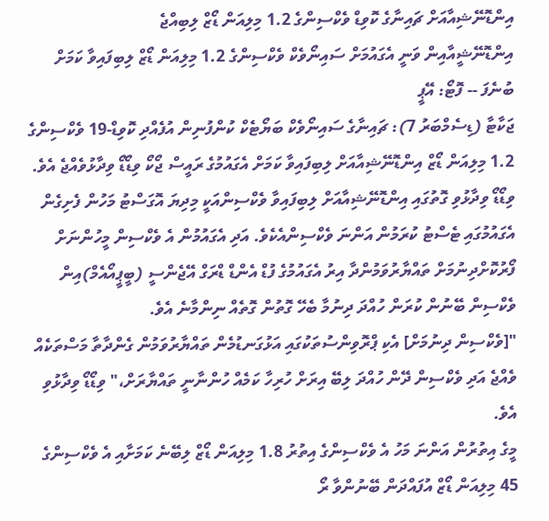އިންޑޮނޭޝިއާއަށް ޗައިނާގެ ކޮވިޑް ވެކްސިންގެ 1.2 މިލިއަން ޑޯޒް ލިބިއްޖެ
އިންޑޮނޭޝީއާއިން ވަނީ އެގައުމަށް ސައިނޯވެކް ވެކްސިންގެ 1.2 މިލިއަން ޑޯޒް ލިބިފައިވާ ކަމަށް ބުނެފަ -- ފޮޓޯ: އޭޕީ
ޖަކާޓާ (ޑިސެމްބަރު 7): ޗައިނާގެ ސައިނޯވެކް ބަޔޯޓެކް ކުންފުނިން އުފެއްދި ކޮވިޑް-19 ވެކްސިންގެ 1.2 މިލިއަން ޑޯޒް އިންޑޮނޭޝިއާއަށް ލިބިފައިވާ ކަމަށް އެގައުމުގެ ރައީސް ޖޯކޯ ވިޑޯޑޯ ވިދާޅުވެއްޖެ އެވެ.
ވިޑޯޑޯ ވިދާޅުވި ގޮތުގައި އިންޑޮނޭޝިއާއަށް ލިބިފައިވާ ވެކްސިންއަކީ މިދިޔަ އޮގަސްޓު މަހުން ފެށިގެން އެގައުމުގައި ޓެސްޓު ކުރަމުން އަންނަ ވެކްސިންއެކެވެ. އަދި އެގައުމުން އެ ވެކްސިން މީހުންނަށް ފޯރުކޮށްދިނުމަށް ތައްޔާރުވަމުންދާ އިރު އެގައުމުގެ ފުޑް އެންޑް ޑްރަގް އޭޖެންސީ (ބީޕީއޯއެމް)އިން ވެކްސިން ބޭނުން ކުރަން ހުއްދަ ދިނުމާ ބެހޭ ގޮތުން ގޮތެއް ނިންމާނެ އެވެ.
"[ވެކްސިން ދިނުމަށް] އެކި ޕްރޮވިންސުތަކުގައި އަޅުގަނޑުމެން ތައްޔާރުވަމުން ގެންދާތާ މަސްތަކެއް ވެއްޖެ އަދި ވެކްސިން ދޭން ހުއްދަ ލިބޭ އިރަށް ހުރިހާ ކަމެއް ހުންނާނީ ތައްޔާރަށް،" ވިޑޯޑޯ ވިދާޅުވި އެވެ.
މީގެ އިތުރުން އަންނަ މަހު އެ ވެކްސިންގެ އިތުރު 1.8 މިލިއަން ޑޯޒް ލިބޭނެ ކަމަށާއި އެ ވެކްސިންގެ 45 މިލިއަން ޑޯޒް އުފައްދަން ބޭނުންވާ ރޯ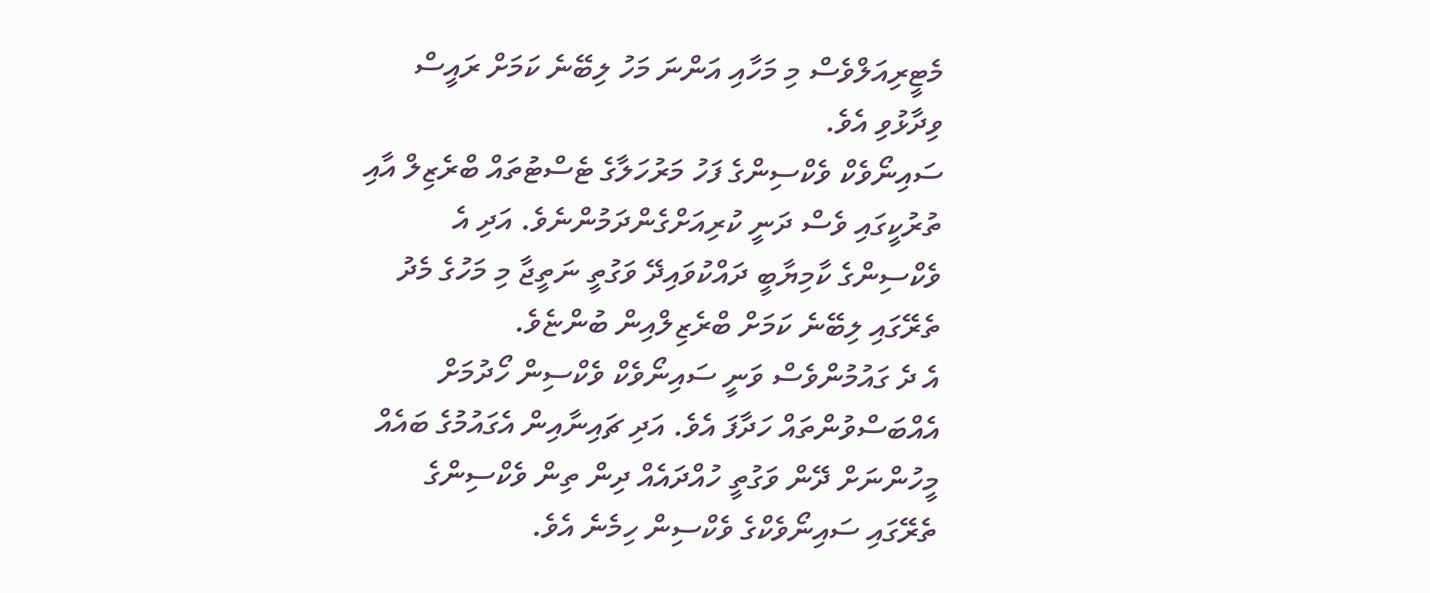މެޓީރިއަލްވެސް މި މަހާއި އަންނަ މަހު ލިބޭނެ ކަމަށް ރައީސް ވިދާޅުވި އެވެ.
ސައިނޯވެކް ވެކްސިންގެ ފަހު މަރުހަލާގެ ޓެސްޓުތައް ބްރެޒިލް އާއި ތުރުކީގައި ވެސް ދަނީ ކުރިއަށްގެންދަމުންނެވެ. އަދި އެ ވެކްސިންގެ ކާމިޔާބީ ދައްކުވައިދޭ ވަގުތީ ނަތީޖާ މި މަހުގެ މެދު ތެރޭގައި ލިބޭނެ ކަމަށް ބްރެޒިލްއިން ބުންޏެވެ.
އެ ދެ ގައުމުންވެސް ވަނީ ސައިނޯވެކް ވެކްސިން ހޯދުމަށް އެއްބަސްވުންތައް ހަދާފަ އެވެ. އަދި ޗައިނާއިން އެގައުމުގެ ބައެއް މީހުންނަށް ދޭން ވަގުތީ ހުއްދައެއް ދިން ތިން ވެކްސިންގެ ތެރޭގައި ސައިނޯވެކްގެ ވެކްސިން ހިމެނެ އެވެ.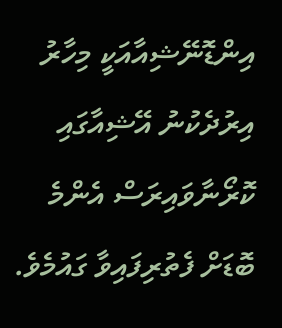އިންޑޮނޭޝިއާއަކީ މިހާރު އިރުދެކުނު އޭޝިއާގައި ކޮރޯނާވައިރަސް އެންމެ ބޮޑަށް ފެތުރިފައިވާ ގައުމެވެ.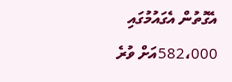އެގޮތުން އެގައުމުގައި 582،000އަށް ވުރެ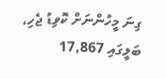ގިނަ މީހުންނަށް ކޮވިޑު ޖެހި، ބަލީގައި 17,867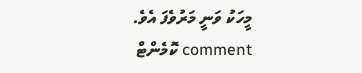މީހަކު ވަނީ މަރުވެފަ އެވެ.
comment ކޮމެންޓް